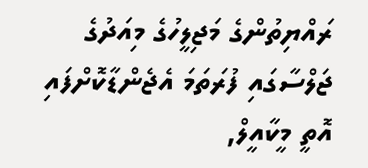ރައްޔިތުންގެ މަޖިލީހުގެ މިއަދުގެ ޖަލްސާގައި ފުރަތަމަ އެޖެންޑާކޮށްފައި އޮތީ މީކާއީލް,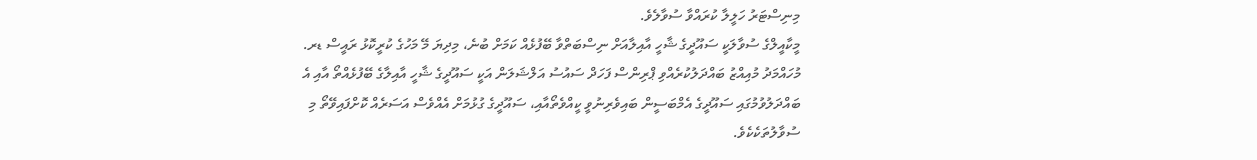މިނިސްޓަރު ހަލީލާ ކުރައްވާ ސުވާލެވެ.
މީކާއީލްގެ ސުވާލަކީ ސައޫދީގެ ޝާހީ އާއިލާއަށް ނިސްބަތްވާ ބޭފުޅެއް ކަމަށް ބުނެ، މިދިޔަ މޭ މަހުގެ ކުރީކޮޅު ރައީސް ޑރ. މުހައްމަދު މުއިއްޒު ބައްދަލުކުރެއްވި ޕްރިންސް ފަހަދް ސައުސު އަލްޝަލަން އަކީ ސައޫދީގެ ޝާހީ އާއިލާގެ ބޭފުޅެއްތޯ އާއި އެ ބައްދަލުވުމުގައި ސައޫދީގެ އެމްބަސީން ބައިވެރިނުވީ ކީއްވެތޯއާއި، ސައޫދީގެ ގުޅުމަށް އެއްވެސް އަސަރެއް ކޮށްފައިވޭތޯ މި ސުވާލުތަކެކެވެ.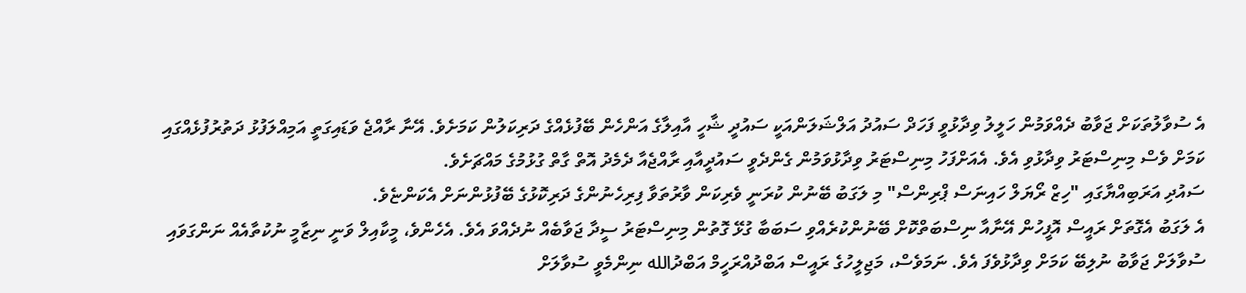އެ ސުވާލުތަކަށް ޖަވާބު ދެއްވަމުން ހަލީލު ވިދާޅުވީ ފަހަދް ސައުދު އަލްޝަލަންއަކީ ސައުދީ ޝާހީ އާއިލާގެ އަންހެން ބޭފުޅެއްގެ ދަރިކަލުން ކަމަށެވެ. އޭނާ ރާއްޖެ ވަޑައިގަތީ އަމިއްލަފުޅު ދަތުރުފުޅެއްގައި ކަމަށް ވެސް މިނިސްޓަރު ވިދާޅުވި އެވެ. އެއަށްފަހު މިނިސްޓަރު ވިދާޅުވަމުން ގެންދެވީ ސައުދީއާއި ރާއްޖެއާ ދެމެދު އޮތް ގާތް ގުޅުމުގެ މައްޗަށެވެ.
ސައުދި އަރަބިއްޔާގައި "ހިޒް ރޯޔަލް ހައިނަސް ޕްރިންސް" މި ލަގަބު ބޭނުން ކުރަނީ ވެރިކަން ވާރުތަވާ ފިރިހެނުންގެ ދަރިކޮޅުގެ ބޭފުޅުންނަށް އެކަންޏެވެ.
އެ ލަގަބު އެގޮތަށް ރައީސް އޮފީހުން އޭނާއާ ނިސްބަތްކޮށް ބޭނުންކުރެއްވި ސަބަބާ ގުޅޭ ގޮތުން މިނިސްޓަރު ސީދާ ޖަވާބެއް ނުދެއްވަ އެވެ. އެހެންވެ، މީކާއިލް ވަނީ ނިޒާމީ ނުކުތާއެއް ނަންގަވައި ސުވާލަށް ޖަވާބު ނުލިބޭ ކަމަށް ވިދާޅުވެފަ އެވެ. ނަމަވެސް، މަޖިލީހުގެ ރައީސް އަބްދުއްރަހީމް އަބްދުالله ނިންމެވީ ސުވާލަށް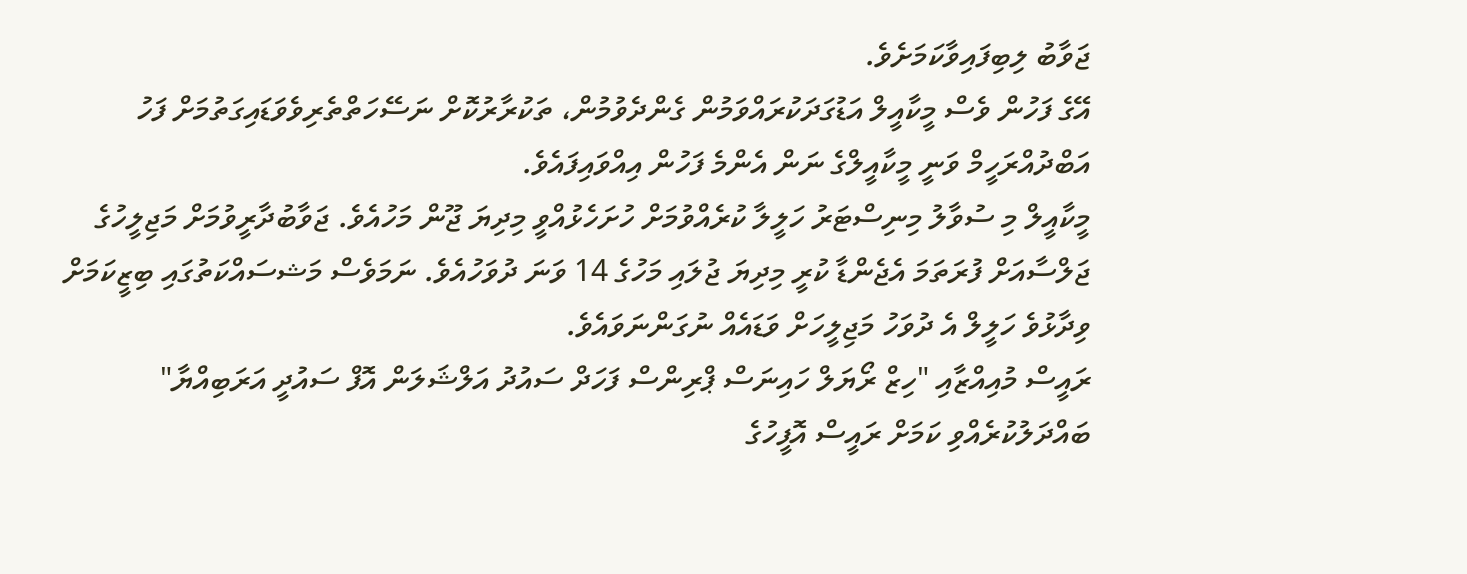ޖަވާބު ލިބިފައިވާކަމަށެވެ.
އޭގެ ފަހުން ވެސް މީކާއީލް އަޑުގަދަކުރައްވަމުން ގެންދެވުމުން، ތަކުރާރުކޮށް ނަސޭހަތްތެރިވެވަޑައިގަތުމަށް ފަހު އަބްދުއްރަހީމް ވަނީ މީކާއީލްގެ ނަން އެންމެ ފަހުން އިއްވައިފައެވެ.
މީކާއީލް މި ސުވާލު މިނިސްޓަރު ހަލީލާ ކުރެއްވުމަށް ހުށަހެޅުއްވީ މިދިޔަ ޖޫން މަހުއެވެ. ޖަވާބުދާރީވުމަށް މަޖިލީހުގެ ޖަލްސާއަށް ފުރަތަމަ އެޖެންޑާ ކުރީ މިދިޔަ ޖުލައި މަހުގެ 14 ވަނަ ދުވަހުއެވެ. ނަމަވެސް މަޝސައްކަތުގައި ބިޒީކަމަށް ވިދާޅުވެ ހަލީލް އެ ދުވަހު މަޖިލީހަށް ވަޑައެއް ނުގަންނަވައެވެ.
ރައީސް މުއިއްޒާއި "ހިޒް ރޯޔަލް ހައިނަސް ޕްރިންސް ފަހަދް ސައުދު އަލްޝަލަން އޮފް ސައުދީ އަރަބިއްޔާ" ބައްދަލުކުރެއްވި ކަމަށް ރައީސް އޮފީހުގެ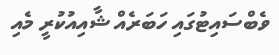ވެބްސައިޓުގައި ހަބަރެއް ޝާއިއުކުރީ މެއި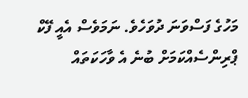މަހުގެ ފަސްވަނަ ދުވަހެވެ. ނަމަވެސް އެއީ ފޭކް ޕްރިންސެއްކަމަށް ބުނެ އެ ވާހަކަތައް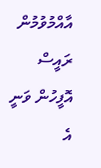އާއްމުވުމުން ރައީސް އޮފީހުން ވަނީ އެ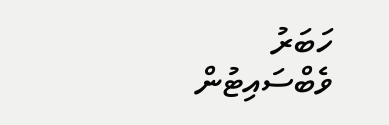ހަބަރު ވެބްސައިޓުން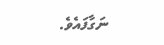ނަގާފައެވެ.